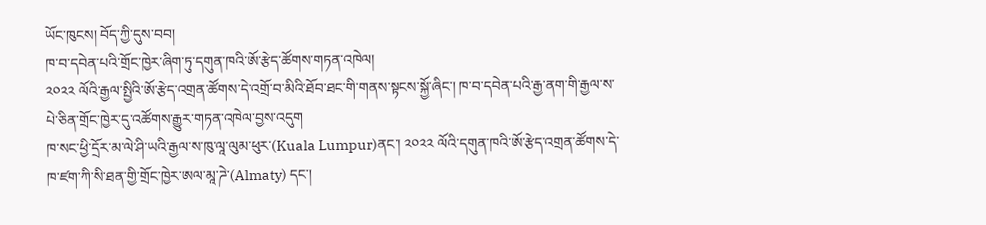ཡོང་ཁུངས། བོད་ཀྱི་དུས་བབ།
ཁ་བ་དབེན་པའི་གྲོང་ཁྱེར་ཞིག་ཏུ་དགུན་ཁའི་ཨོ་རྩེད་ཚོགས་གཏན་འཁེལ།
༢༠༢༢ ལོའི་རྒྱལ་སྤྱིའི་ཨོ་རྩེད་འགྲན་ཚོགས་དེ་འགྲོ་བ་མིའི་ཐོབ་ཐང་གི་གནས་སྟངས་སྐྱོ་ཞིང་། ཁ་བ་དབེན་པའི་རྒྱ་ནག་གི་རྒྱལ་ས་པེ་ཅིན་གྲོང་ཁྱེར་དུ་འཚོགས་རྒྱུར་གཏན་འཁེལ་བྱས་འདུག
ཁ་སང་ཕྱི་དྲོར་མ་ལེ་ཤི་ཡའི་རྒྱལ་ས་ཁུ་ལཱ་ལུམ་ཕུར་(Kuala Lumpur)ནང་། ༢༠༢༢ ལོའི་དགུན་ཁའི་ཨོ་རྩེད་འགྲན་ཚོགས་དེ་ཁ་ཛག་ཀི་སི་ཐན་གྱི་གྲོང་ཁྱེར་ཨལ་མཱ་ཌེ་(Almaty) དང་།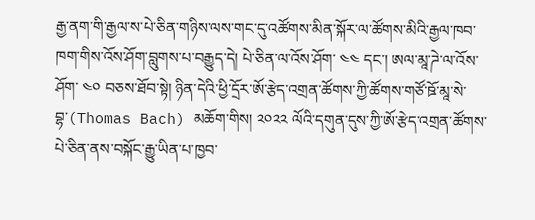རྒྱ་ནག་གི་རྒྱལ་ས་པེ་ཅིན་གཉིས་ལས་གང་དུ་འཚོགས་མིན་སྐོར་ལ་ཚོགས་མིའི་རྒྱལ་ཁབ་ཁག་གིས་འོས་ཤོག་བླུགས་པ་བརྒྱུད་དེ། པེ་ཅིན་ལ་འོས་ཤོག་ ༤༤ དང་། ཨལ་མཱ་ཌེ་ལ་འོས་ཤོག་ ༤༠ བཅས་ཐོབ་སྟེ། ཉིན་དེའི་ཕྱི་དྲོར་ཨོ་རྩེད་འགྲན་ཚོགས་ཀྱི་ཚོགས་གཙོ་ཋོ་མཱ་སེ་བྷ་(Thomas Bach) མཆོག་གིས། ༢༠༢༢ ལོའི་དགུན་དུས་ཀྱི་ཨོ་རྩེད་འགྲན་ཚོགས་པེ་ཅིན་ནས་བསྐོང་རྒྱུ་ཡིན་པ་ཁྱབ་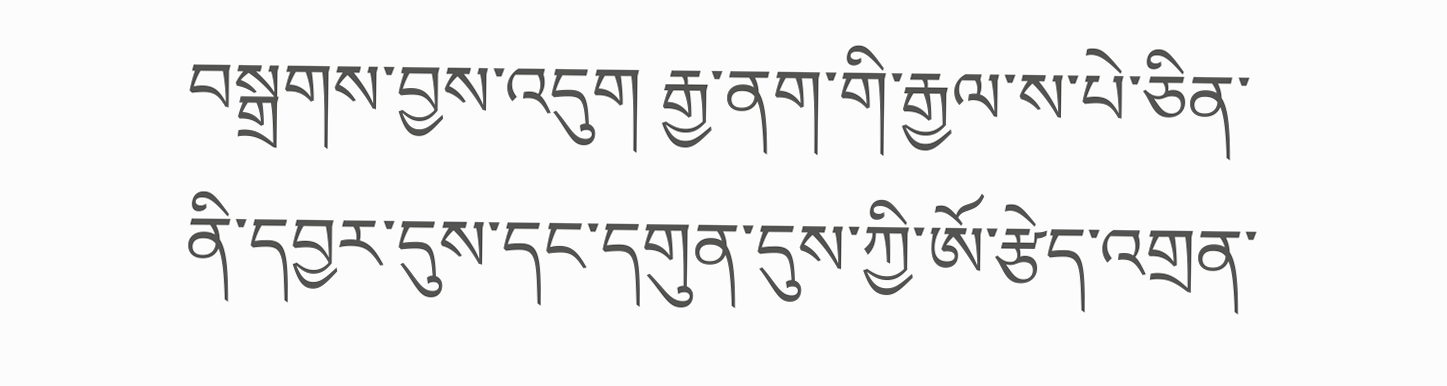བསྒྲགས་བྱས་འདུག རྒྱ་ནག་གི་རྒྱལ་ས་པེ་ཅིན་ནི་དབྱར་དུས་དང་དགུན་དུས་ཀྱི་ཨོ་རྩེད་འགྲན་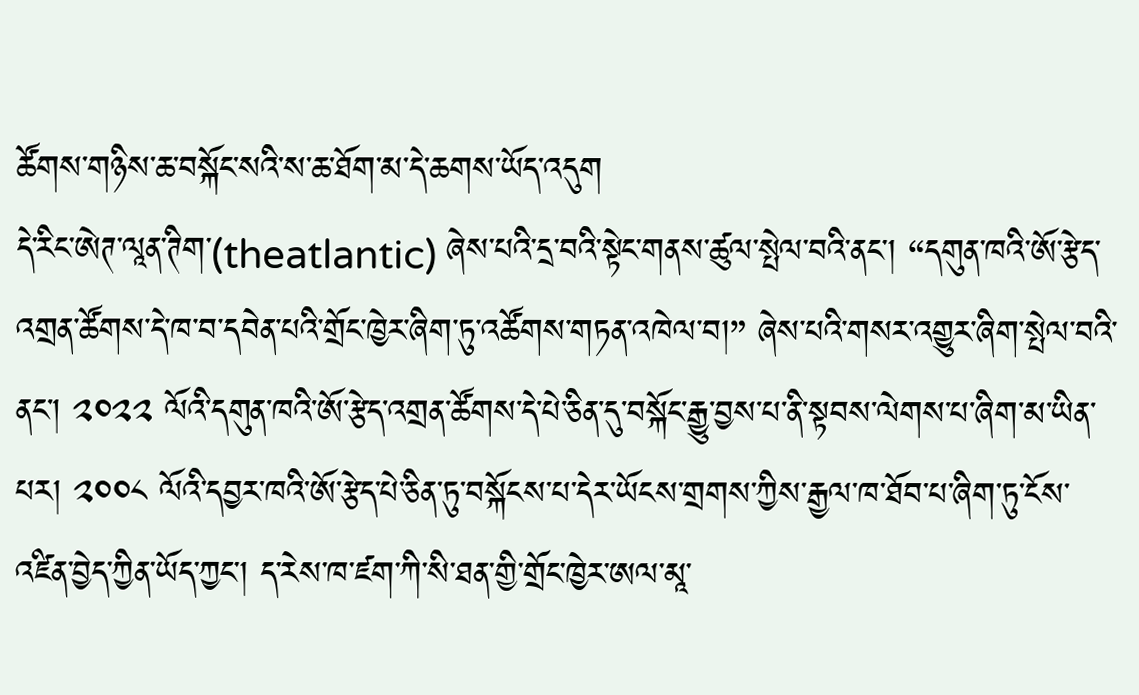ཚོགས་གཉིས་ཆ་བསྐོང་སའི་ས་ཆ་ཐོག་མ་དེ་ཆགས་ཡོད་འདུག
དེ་རིང་ཨེཊ་ལཱན་ཊིག་(theatlantic) ཞེས་པའི་དྲ་བའི་སྟེང་གནས་ཚུལ་སྤེལ་བའི་ནང་། “དགུན་ཁའི་ཨོ་རྩེད་འགྲན་ཚོགས་དེ་ཁ་བ་དབེན་པའི་གྲོང་ཁྱེར་ཞིག་ཏུ་འཚོགས་གཏན་འཁེལ་བ།” ཞེས་པའི་གསར་འགྱུར་ཞིག་སྤེལ་བའི་ནང་། ༢༠༢༢ ལོའི་དགུན་ཁའི་ཨོ་རྩེད་འགྲན་ཚོགས་དེ་པེ་ཅིན་དུ་བསྐོང་རྒྱུ་བྱས་པ་ནི་སྟབས་ལེགས་པ་ཞིག་མ་ཡིན་པར། ༢༠༠༨ ལོའི་དབྱར་ཁའི་ཨོ་རྩེད་པེ་ཅིན་ཏུ་བསྐོངས་པ་དེར་ཡོངས་གྲགས་ཀྱིས་རྒྱལ་ཁ་ཐོབ་པ་ཞིག་ཏུ་ངོས་འཛིན་བྱེད་ཀྱིན་ཡོད་ཀྱང་། ད་རེས་ཁ་ཛག་ཀི་སི་ཐན་གྱི་གྲོང་ཁྱེར་ཨལ་མཱ་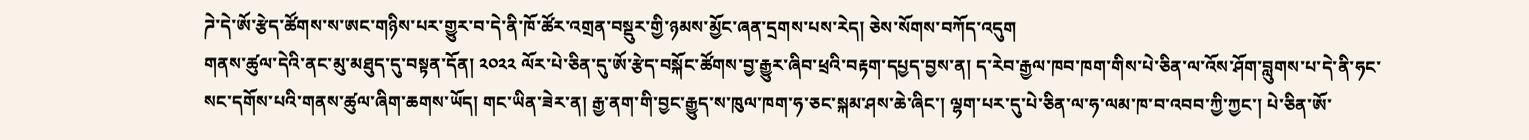ཌེ་དེ་ཨོ་རྩེད་ཚོགས་ས་ཨང་གཉིས་པར་གྱུར་བ་དེ་ནི་ཁོ་ཚོར་འགྲན་བསྡུར་གྱི་ཉམས་མྱོང་ཞན་དྲགས་པས་རེད། ཅེས་སོགས་བཀོད་འདུག
གནས་ཚུལ་དེའི་ནང་མུ་མཐུད་དུ་བསྟན་དོན། ༢༠༢༢ ལོར་པེ་ཅིན་དུ་ཨོ་རྩེད་བསྐོང་ཚོགས་བྱ་རྒྱུར་ཞིབ་ཕྲའི་བརྟག་དཔྱད་བྱས་ན། ད་རེབ་རྒྱལ་ཁབ་ཁག་གིས་པེ་ཅིན་ལ་འོས་ཤོག་བླུགས་པ་དེ་ནི་ཧང་སང་དགོས་པའི་གནས་ཚུལ་ཞིག་ཆགས་ཡོད། གང་ཡིན་ཟེར་ན། རྒྱ་ནག་གི་བྱང་རྒྱུད་ས་ཁུལ་ཁག་ཧ་ཅང་སྐམ་ཤས་ཆེ་ཞིང་། ལྷག་པར་དུ་པེ་ཅིན་ལ་ཧ་ལམ་ཁ་བ་འབབ་ཀྱི་ཀྱང་། པེ་ཅིན་ཨོ་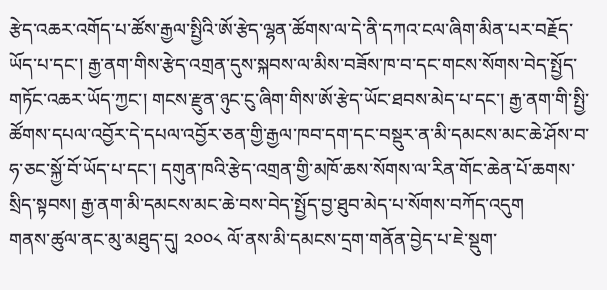རྩེད་འཆར་འགོད་པ་ཚོས་རྒྱལ་སྤྱིའི་ཨོ་རྩེད་ལྷན་ཚོགས་ལ་དེ་ནི་དཀའ་ངལ་ཞིག་མིན་པར་བརྗོད་ཡོད་པ་དང་། རྒྱ་ནག་གིས་རྩེད་འགྲན་དུས་སྐབས་ལ་མིས་བཟོས་ཁ་བ་དང་གངས་སོགས་བེད་སྤྱོད་གཏོང་འཆར་ཡོད་ཀྱང་། གངས་རྫུན་ཉུང་ངུ་ཞིག་གིས་ཨོ་རྩེད་ཡོང་ཐབས་མེད་པ་དང་། རྒྱ་ནག་གི་སྤྱི་ཚོགས་དཔལ་འབྱོར་དེ་དཔལ་འབྱོར་ཅན་གྱི་རྒྱལ་ཁབ་དག་དང་བསྡུར་ན་མི་དམངས་མང་ཆེ་ཤོས་བ་ཧ་ཅང་སྐྱོ་བོ་ཡོད་པ་དང་། དགུན་ཁའི་རྩེད་འགྲན་གྱི་མཁོ་ཆས་སོགས་ལ་རིན་གོང་ཆེན་པོ་ཆགས་སྲིད་སྟབས། རྒྱ་ནག་མི་དམངས་མང་ཆེ་བས་བེད་སྤྱོད་བྱ་ཐུབ་མེད་པ་སོགས་བཀོད་འདུག
གནས་ཚུལ་ནང་མུ་མཐུད་དུ། ༢༠༠༨ ལོ་ནས་མི་དམངས་དྲག་གནོན་བྱེད་པ་ཇེ་སྡུག་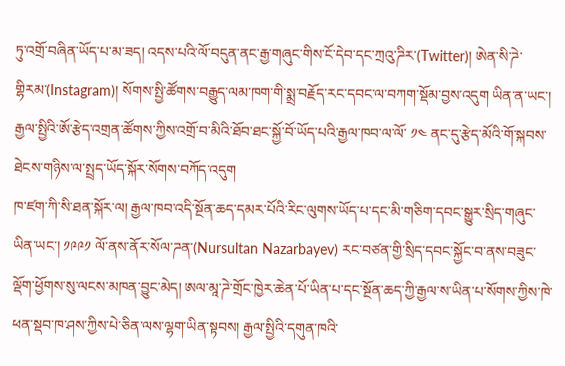ཏུ་འགྲོ་བཞིན་ཡོད་པ་མ་ཟད། འདས་པའི་ལོ་བདུན་ནང་རྒྱ་གཞུང་གིས་ངོ་དེབ་དང་ཀྲའུ་ཌིར་(Twitter)། ཨེན་སི་ཌེ་གྷིརམ་(Instagram)། སོགས་སྤྱི་ཚོགས་བརྒྱུད་ལམ་ཁག་གི་སྨྲ་བརྗོད་རང་དབང་ལ་བཀག་སྡོམ་བྱས་འདུག ཡིན་ན་ཡང་། རྒྱལ་སྤྱིའི་ཨོ་རྩེད་འགྲན་ཚོགས་ཀྱིས་འགྲོ་བ་མིའི་ཐོབ་ཐང་སྐྱོ་བོ་ཡོད་པའི་རྒྱལ་ཁབ་ལ་ལོ་ ༡༤ ནང་དུ་རྩེད་མོའི་གོ་སྐབས་ཐེངས་གཉིས་ལ་སྤྲད་ཡོད་སྐོར་སོགས་བཀོད་འདུག
ཁ་ཛག་ཀི་སི་ཐན་སྐོར་ལ། རྒྱལ་ཁབ་འདི་སྔོན་ཆད་དམར་པོའི་རིང་ལུགས་ཡོད་པ་དང་མི་གཅིག་དབང་སྒྱུར་སྲིད་གཞུང་ཡིན་ཡང་། ༡༩༩༡ ལོ་ནས་ནོར་སོལ་ཌན་(Nursultan Nazarbayev) རང་བཙན་གྱི་སྲིད་དབང་སྐྱོང་བ་ནས་བཟུང་ལྡོག་ཕྱོགས་སུ་ལངས་མཁན་བྱུང་མེད། ཨལ་མཱ་ཌེ་གྲོང་ཁྱེར་ཆེན་པོ་ཡིན་པ་དང་སྔོན་ཆད་ཀྱི་རྒྱལ་ས་ཡིན་པ་སོགས་ཀྱིས་ཁེ་ཕན་སྡབ་ཁ་ཤས་ཀྱིས་པེ་ཅིན་ལས་ལྷག་ཡིན་སྟབས། རྒྱལ་སྤྱིའི་དགུན་ཁའི་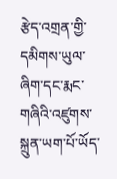རྩེད་འགྲན་གྱི་དམིགས་ཡུལ་ཞིག་དང་རྨང་གཞིའི་འཛུགས་སྐྲུན་ཡག་པོ་ཡོད་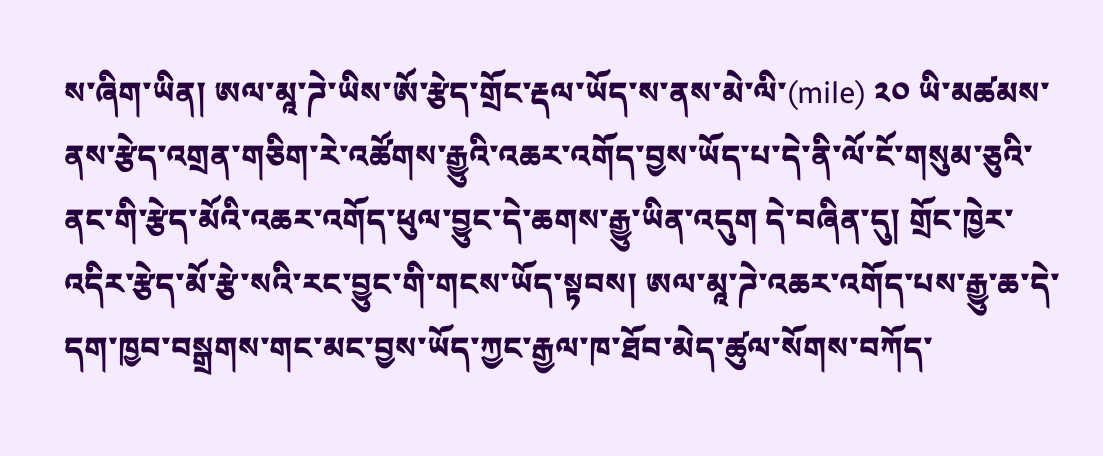ས་ཞིག་ཡིན། ཨལ་མཱ་ཌེ་ཡིས་ཨོ་རྩེད་གྲོང་རྡལ་ཡོད་ས་ནས་མེ་ལི་(mile) ༢༠ ཡི་མཚམས་ནས་རྩེད་འགྲན་གཅིག་རེ་འཚོགས་རྒྱུའི་འཆར་འགོད་བྱས་ཡོད་པ་དེ་ནི་ལོ་ངོ་གསུམ་ཅུའི་ནང་གི་རྩེད་མོའི་འཆར་འགོད་ཕུལ་བྱུང་དེ་ཆགས་རྒྱུ་ཡིན་འདུག དེ་བཞིན་དུ། གྲོང་ཁྱེར་འདིར་རྩེད་མོ་རྩེ་སའི་རང་བྱུང་གི་གངས་ཡོད་སྟབས། ཨལ་མཱ་ཌེ་འཆར་འགོད་པས་རྒྱུ་ཆ་དེ་དག་ཁྱབ་བསྒྲགས་གང་མང་བྱས་ཡོད་ཀྱང་རྒྱལ་ཁ་ཐོབ་མེད་ཚུལ་སོགས་བཀོད་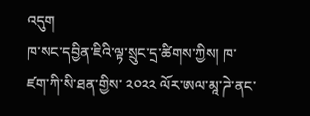འདུག
ཁ་སང་དབྱིན་ཇིའི་ལྟ་སྲུང་དྲ་ཚིགས་ཀྱིས། ཁ་ཛག་ཀི་སི་ཐན་གྱིས་ ༢༠༢༢ ལོར་ཨལ་མཱ་ཌེ་ནང་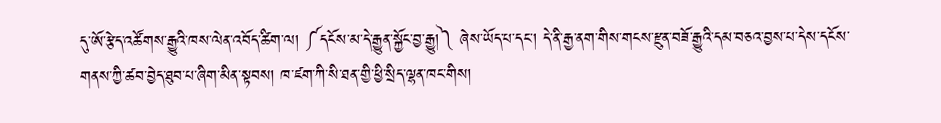དུ་ཨོ་རྩེད་འཚོགས་རྒྱུའི་ཁས་ལེན་འབོད་ཚིག་ལ། ༼དངོས་མ་དེ་རྒྱུན་སྐྱོང་བྱ་རྒྱུ།༽ ཞེས་ཡོད་པ་དང་། དེ་ནི་རྒྱ་ནག་གིས་གངས་རྫུན་བཟོ་རྒྱུའི་དམ་བཅའ་བྱས་པ་དེས་དངོས་གནས་ཀྱི་ཚབ་བྱེད་ཐུབ་པ་ཞིག་མིན་སྟབས། ཁ་ཛག་ཀི་སི་ཐན་གྱི་ཕྱི་སྲིད་ལྷན་ཁང་གིས།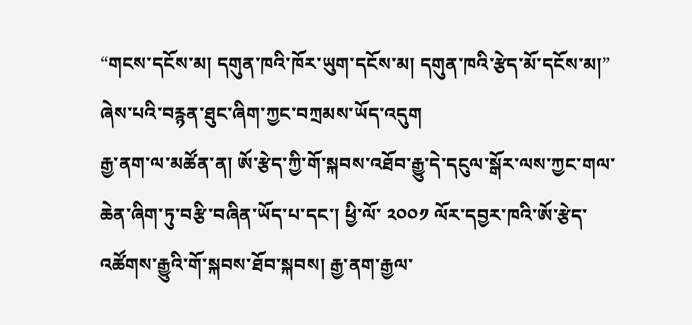“གངས་དངོས་མ། དགུན་ཁའི་ཁོར་ཡུག་དངོས་མ། དགུན་ཁའི་རྩེད་མོ་དངོས་མ།” ཞེས་པའི་བརྙན་ཐུང་ཞིག་ཀྱང་བཀྲམས་ཡོད་འདུག
རྒྱ་ནག་ལ་མཚོན་ན། ཨོ་རྩེད་ཀྱི་གོ་སྐབས་འཐོབ་རྒྱུ་དེ་དངུལ་སྒོར་ལས་ཀྱང་གལ་ཆེན་ཞིག་ཏུ་བརྩི་བཞིན་ཡོད་པ་དང་། ཕྱི་ལོ་ ༢༠༠༡ ལོར་དབྱར་ཁའི་ཨོ་རྩེད་འཚོགས་རྒྱུའི་གོ་སྐབས་ཐོབ་སྐབས། རྒྱ་ནག་རྒྱལ་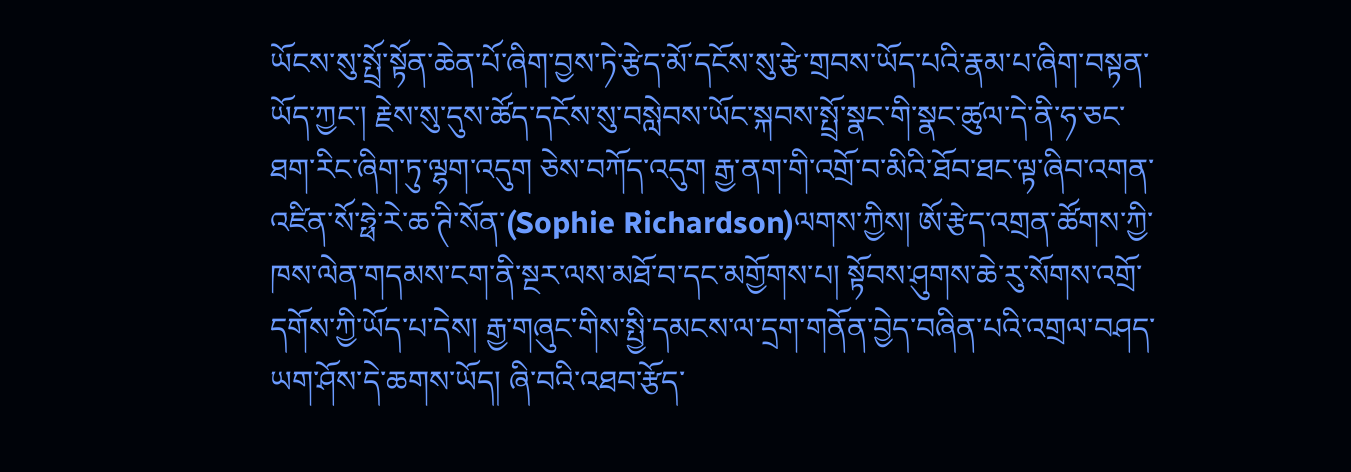ཡོངས་སུ་སྤྲོ་སྟོན་ཆེན་པོ་ཞིག་བྱས་ཏེ་རྩེད་མོ་དངོས་སུ་རྩེ་གྲབས་ཡོད་པའི་རྣམ་པ་ཞིག་བསྟན་ཡོད་ཀྱང་། རྗེས་སུ་དུས་ཚོད་དངོས་སུ་བསླེབས་ཡོང་སྐབས་སྤྲོ་སྣང་གི་སྣང་ཚུལ་དེ་ནི་ཧ་ཅང་ཐག་རིང་ཞིག་ཏུ་ལྷག་འདུག ཅེས་བཀོད་འདུག རྒྱ་ནག་གི་འགྲོ་བ་མིའི་ཐོབ་ཐང་ལྟ་ཞིབ་འགན་འཛིན་སོ་ཧྥེ་རེ་ཆ་ཊི་སོན་(Sophie Richardson)ལགས་ཀྱིས། ཨོ་རྩེད་འགྲན་ཚོགས་ཀྱི་ཁས་ལེན་གདམས་ངག་ནི་སྔར་ལས་མཐོ་བ་དང་མགྱོགས་པ། སྟོབས་ཤུགས་ཆེ་རུ་སོགས་འགྲོ་དགོས་ཀྱི་ཡོད་པ་དེས། རྒྱ་གཞུང་གིས་སྤྱི་དམངས་ལ་དྲག་གནོན་བྱེད་བཞིན་པའི་འགྲལ་བཤད་ཡག་ཤོས་དེ་ཆགས་ཡོད། ཞི་བའི་འཐབ་རྩོད་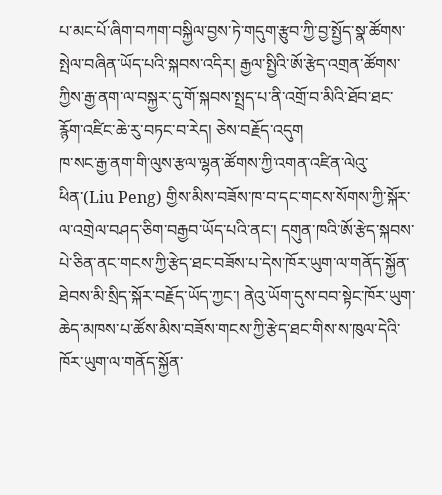པ་མང་པོ་ཞིག་བཀག་བསྐྱིལ་བྱས་ཏེ་གདུག་རྩུབ་ཀྱི་བྱ་སྤྱོད་སྣ་ཚོགས་སྤེལ་བཞིན་ཡོད་པའི་སྐབས་འདིར། རྒྱལ་སྤྱིའི་ཨོ་རྩེད་འགྲན་ཚོགས་ཀྱིས་རྒྱ་ནག་ལ་བསྐྱར་དུ་གོ་སྐབས་སྤྲད་པ་ནི་འགྲོ་བ་མིའི་ཐོབ་ཐང་རྙོག་འཛིང་ཆེ་རུ་བཏང་བ་རེད། ཅེས་བརྗོད་འདུག
ཁ་སང་རྒྱ་ནག་གི་ལུས་རྩལ་ལྷན་ཚོགས་ཀྱི་འགན་འཛིན་ལེའུ་ཕིན་(Liu Peng) གྱིས་མིས་བཟོས་ཁ་བ་དང་གངས་སོགས་ཀྱི་སྐོར་ལ་འགྲེལ་བཤད་ཅིག་བརྒྱབ་ཡོད་པའི་ནང་། དགུན་ཁའི་ཨོ་རྩེད་སྐབས་པེ་ཅིན་ནང་གངས་ཀྱི་རྩེད་ཐང་བཟོས་པ་དེས་ཁོར་ཡུག་ལ་གནོད་སྐྱོན་ཐེབས་མི་སྲིད་སྐོར་བརྗོད་ཡོད་ཀྱང་། ནེའུ་ཡོག་དུས་བབ་སྟེང་ཁོར་ཡུག་ཆེད་མཁས་པ་ཚོས་མིས་བཟོས་གངས་ཀྱི་རྩེད་ཐང་གིས་ས་ཁུལ་དེའི་ཁོར་ཡུག་ལ་གནོད་སྐྱོན་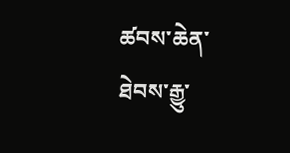ཚབས་ཆེན་ཐེབས་རྒྱུ་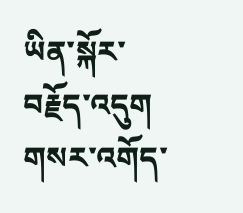ཡིན་སྐོར་བརྗོད་འདུག
གསར་འགོད་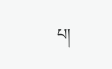པ།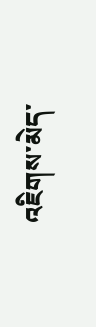འཇིགས་མེད་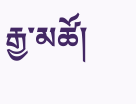རྒྱ་མཚོ།